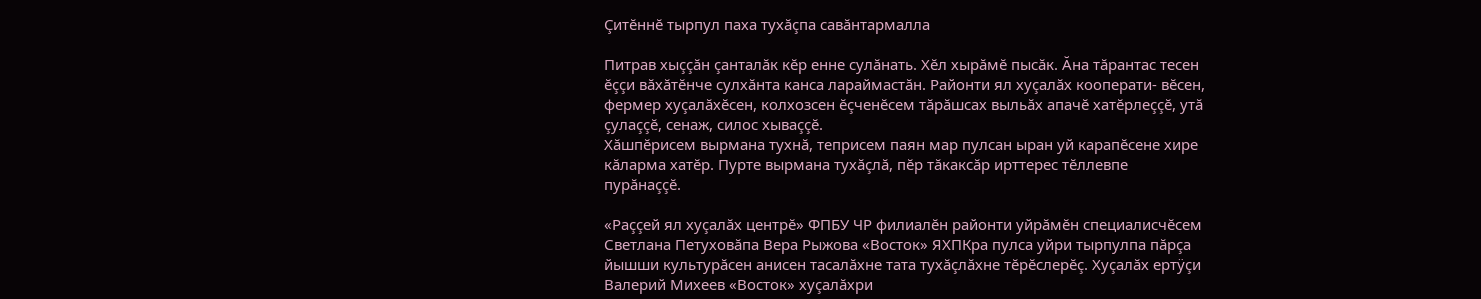Çитĕннĕ тырпул паха тухăçпа савăнтармалла

Питрав хыççăн çанталăк кĕр енне сулăнать. Хĕл хырăмĕ пысăк. Ăна тăрантас тесен ĕççи вăхăтĕнче сулхăнта канса лараймастăн. Районти ял хуçалăх кооперати- вĕсен, фермер хуçалăхĕсен, колхозсен ĕçченĕсем тăрăшсах выльăх апачĕ хатĕрлеççĕ, утă çулаççĕ, сенаж, силос хываççĕ.
Хăшпĕрисем вырмана тухнă, теприсем паян мар пулсан ыран уй карапĕсене хире кăларма хатĕр. Пурте вырмана тухăçлă, пĕр тăкаксăр ирттерес тĕллевпе пурăнаççĕ.

«Раççей ял хуçалăх центрĕ» ФПБУ ЧР филиалĕн районти уйрăмĕн специалисчĕсем Светлана Петуховăпа Вера Рыжова «Восток» ЯХПКра пулса уйри тырпулпа пăрçа йышши культурăсен анисен тасалăхне тата тухăçлăхне тĕрĕслерĕç. Хуçалăх ертÿçи Валерий Михеев «Восток» хуçалăхри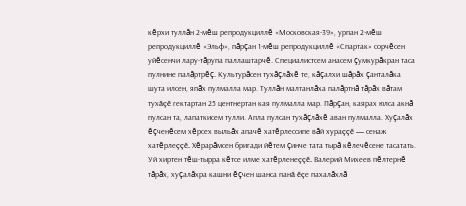кĕрхи туллăн 2-мĕш репродукциллĕ «Московская-39», урпан 2-мĕш репродукциллĕ «Эльф», пăрçан 1-мĕш репродукциллĕ «Спартак» сорчĕсен уйĕсенчи лару-тăрупа паллаштарчĕ. Специалистсем анасем çумкурăкран таса пулнине палăртрĕç. Культурăсен тухăçлăхĕ те, кăçалхи шăрăх çанталăка шута илсен, япăх пулмалла мар. Туллăн малтанлăха палăртнă тăрăх вăтам тухăçĕ гектартан 25 центнертан кая пулмалла мар. Пăрçан, каярах юлса акнă пулсан та, лапаткисем тулли. Апла пулсан тухăçлăхĕ аван пулмалла. Хуçалăх ĕçченĕсем хĕрсех выльăх апачĕ хатĕрлессипе вăй хураççĕ — сенаж хатĕрлеççĕ. Хĕрарăмсен бригади йĕтем çинче тата тырă кĕлечĕсене тасатать. Уй хиртен тĕш-тырра кĕтсе илме хатĕрленеççĕ. Валерий Михеев пĕлтернĕ тăрăх, хуçалăхра кашни ĕçчен шанса панă ĕçе пахалăхлă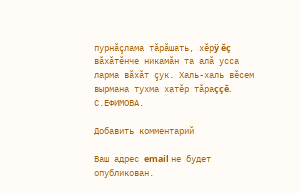пурнăçлама тăрăшать, хĕрÿ ĕç вăхăтĕнче никамăн та алă усса ларма вăхăт çук. Халь-халь вĕсем вырмана тухма хатĕр тăраççĕ.
С.ЕФИМОВА.

Добавить комментарий

Ваш адрес email не будет опубликован.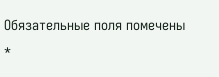Обязательные поля помечены *